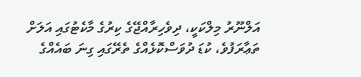އަލްނޫރު މިލްކަކީ، ދިވެހިރާއްޖޭގެ ކިރުގެ މާކެޓުގައި އަލަށް ތަޢާރަފުވެ، ކުޑަ ދުވަސްކޮޅެއްގެ ތެރޭގައި ގިނަ ބައެއްގެ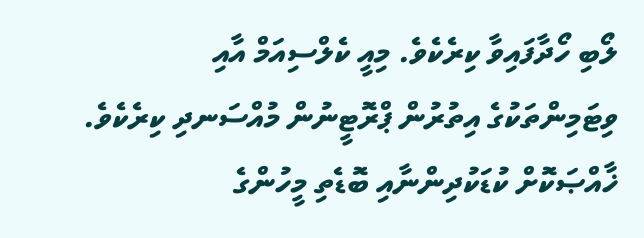ލޯބި ހޯދާފައިވާ ކިރެކެވެ. މިއީ ކެލްސިއަމް އާއި ވިޓަމިންތަކުގެ އިތުރުން ޕްރޮޓީނުން މުއްސަނދި ކިރެކެވެ. ޚާއްޞަކޮށް ކުޑަކުދިންނާއި ބޮޑެތި މީހުންގެ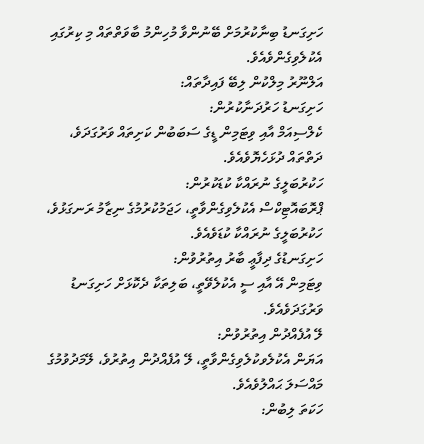ހަށިގަނޑު ބިނާކުރުމަށް ބޭނުންވާ މުހިންމު ބާވަތްތައް މި ކިރުގައި އެކުލެވިގެންވެއެވެ.
އަލްނޫރު މިލްކުން ލިބޭ ފައިދާތައް:
ހަށިގަނޑު ހަރުދަނާކުރުން:
ކެލްސިއަމް އާއި ވިޓަމިން ޑީގެ ސަބަބުން ކަށިތައް ވަރުގަދަވެ، ދަތްތައް ދުޅަހެޔޮވެއެވެ.
ހަކުރުބަލީގެ ނުރައްކާ ކުޑަކުރުން:
ޕްރޮބައޮޓިކްސް އެކުލެވިގެންވާތީ، ހަޖަމުކުރުމުގެ ނިޒާމު ރަނގަޅުވެ، ހަކުރުބަލީގެ ނުރައްކާ ކުޑަވެއެވެ.
ހަށިގަނޑުގެ ދިފާޢީ ބާރު އިތުރުވުން:
ވިޓަމިން އޭ އާއި ސީ އެކުލެވޭތީ، ބަލިތަކާ ދެކޮޅަށް ހަށިގަނޑު ވަރުގަދަވެއެވެ.
ލޭ އުފެއްދުން އިތުރުވުން:
އަޔަން އެކުލެވކުލެވިގެންވާތީ، ލޭ އުފެއްދުން އިތުރުވެ، ލޭމަދުވުމުގެ މައްސަލަ ޙައްލުވެއެވެ.
ހަކަތަ ލިބުން: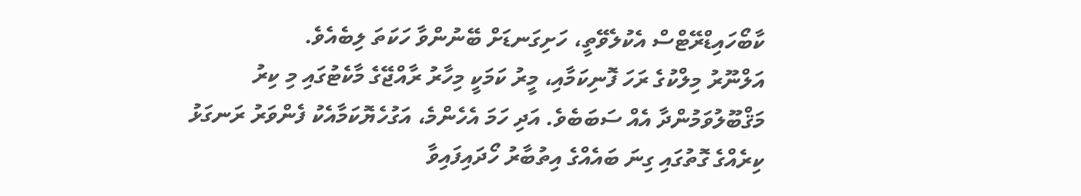ކާބޯހައިޑްރޭޓްސް އެކުލެވޭތީ، ހަށިގަނޑަށް ބޭނުންވާ ހަކަތަ ލިބެއެވެ.
އަލްނޫރު މިލްކުގެ ރަހަ ފޮނިކަމާއި، މީރު ކަމަކީ މިހާރު ރާއްޖޭގެ މާކެޓުގައި މި ކިރު މަޤްބޫލުވަމުންދާ އެއް ސަބަބެވެ. އަދި ހަމަ އެހެންމެ، އަގުހެޔޮކަމާއެކު ފެންވަރު ރަނގަޅު ކިރެއްގެ ގޮތުގައި ގިނަ ބައެއްގެ އިތުބާރު ހޯދައިފައިވާ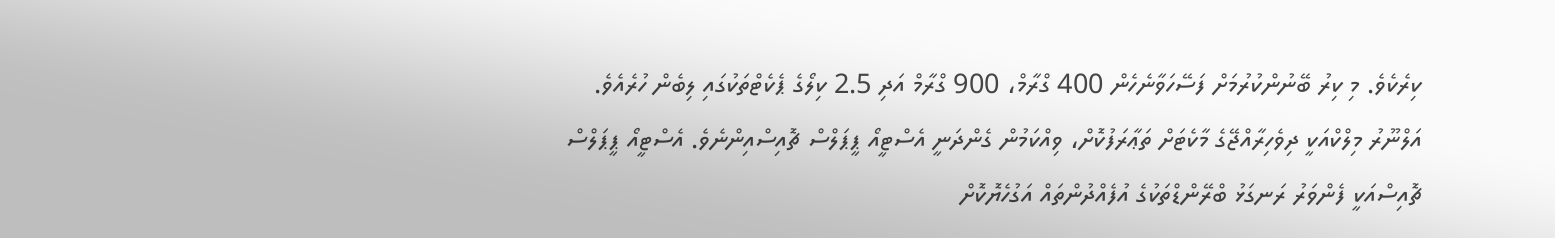ކިރެކެވެ. މި ކިރު ބޭނުންކުރުމަށް ފަސޭހަވާނެހެން 400 ގްރާމް، 900 ގްރާމް އަދި 2.5 ކިލޯގެ ޕެކެޓްތަކުގައި ލިބެން ހުރެއެވެ.
އަލްނޫރު މިލްކްއަކީ ދިވެހިރާއްޖޭގެ މާކެޓަށް ތަޢާރަފުކޮށް، ވިއްކަމުން ގެންދަނީ އެސްޓީއޯ ޕީޕަލްސް ޗޮއިސްއިންނެވެ. އެސްޓީއޯ ޕީޕަލްސް ޗޮއިސްއަކީ ފެންވަރު ރަނގަޅު ބްރޭންޑްތަކުގެ އުފެއްދުންތައް އަގުހެޔޮކޮށް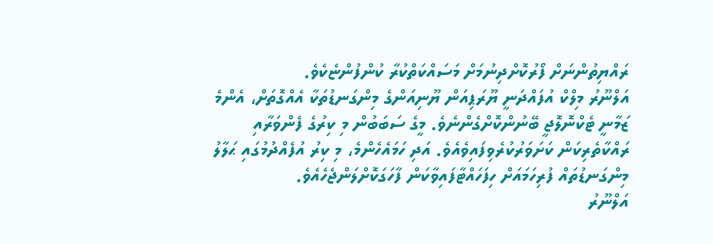ރައްޔިތުންނަށް ފޯރުކޮށްދިނުމަށް މަސައްކަތްކުރާ ކުންފުންޏެކެވެ.
އަލްނޫރު މިލްކް އުފައްދަނީ ޔޫރަޕިއަން ޔޫނިއަންގެ މިންގަނޑުތަކާ އެއްގޮތަށް، އެންމެ ޒަމާނީ ޓެކްނޮލޮޖީ ބޭނުންކޮށްގެންނެވެ. މީގެ ސަބަބުން މި ކިރުގެ ފެންވަރާއި ރައްކާތެރިކަން ކަށަވަރުކުރެވިފައިވެއެވެ. އަދި ހަމައެހެންމެ، މި ކިރު އުފެއްދުމުގައި ޙަލާލު މިންގަނޑުތައް ފުރިހަމައަށް ހިފަހައްޓާފައިވާކަން ފާހަގަކޮށްލަންޖެހެއެވެ.
އަލްނޫރު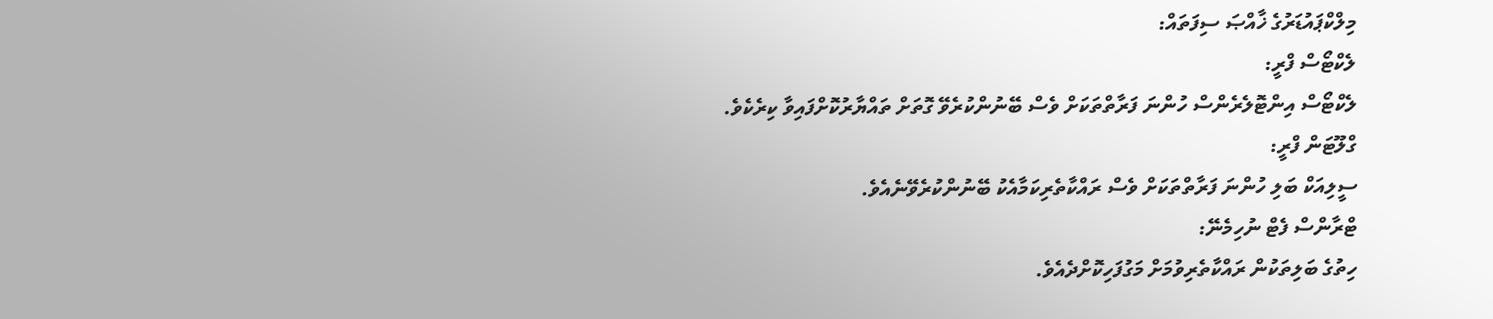މިލްކްޕައުޑަރުގެ ޚާއްޞަ ސިފަތައް:
ލެކްޓޯސް ފްރީ:
ލެކްޓޯސް އިންޓޮލެރެންސް ހުންނަ ފަރާތްތަކަށް ވެސް ބޭނުންކުރެވޭ ގޮތަށް ތައްޔާރުކޮށްފައިވާ ކިރެކެވެ.
ގްލޫޓަން ފްރީ:
ސީލިއަކް ބަލި ހުންނަ ފަރާތްތަކަށް ވެސް ރައްކާތެރިކަމާއެކު ބޭނުންކުރެވޭނެއެވެ.
ޓްރާންސް ފެޓް ނުހިމެނޭ:
ހިތުގެ ބަލިތަކުން ރައްކާތެރިވުމަށް މަގުފަހިކޮށްދެއެވެ.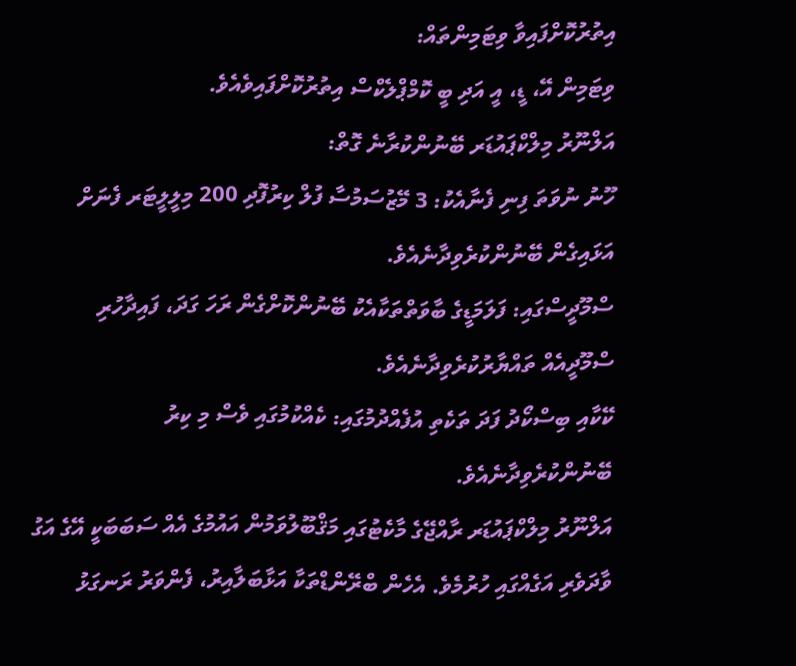އިތުރުކޮށްފައިވާ ވިޓަމިންތައް:
ވިޓަމިން އޭ، ޑީ، އީ އަދި ބީ ކޮމްޕްލެކްސް އިތުރުކޮށްފައިވެއެވެ.
އަލްނޫރު މިލްކްޕައުޑަރ ބޭނުންކުރާނެ ގޮތް:
ހޫނު ނުވަތަ ފިނި ފެނާއެކު: 3 މޭޒުސަމުސާ ފުލް ކިރުފޮދި 200 މިލީލީޓަރ ފެނަށް އަޅައިގެން ބޭނުންކުރެވިދާނެއެވެ.
ސްމޫދީސްގައި: ފަލަމަޑީގެ ބާވަތްތަކާއެކު ބޭނުންކޮށްގެން ރަހަ ގަދަ، ފައިދާހުރި ސްމޫދީއެއް ތައްޔާރުކުރެވިދާނެއެވެ.
ކޭކާއި ބިސްކޯދު ފަދަ ތަކެތި އުފެއްދުމުގައި: ކެއްކުމުގައި ވެސް މި ކިރު ބޭނުންކުރެވިދާނެއެވެ.
އަލްނޫރު މިލްކްޕައުޑަރ ރާއްޖޭގެ މާކެޓުގައި މަޤްބޫލުވަމުން އައުމުގެ އެއް ސަބަބަކީ އޭގެ އަގު ވާދަވެރި އަގެއްގައި ހުރުމެވެ. އެހެން ބްރޭންޑްތަކާ އަޅާބަލާއިރު، ފެންވަރު ރަނގަޅު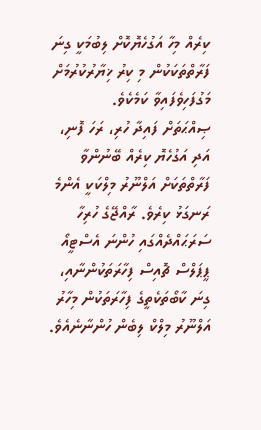ކިރެއް މިހާ އަގުހެޔޮކޮށް ލިބުމަކީ ގިނަ ފަރާތްތަކަކުން މި ކިރު ޚިޔާރުކުރުމަށް މަގުފަހިވެފައިވާ ކަމެކެވެ.
ޞިއްޙަތަށް ފައިދާ ހުރި، ރަހަ ފޮނި، އަދި އަގުހެޔޮ ކިރެއް ބޭނުންވާ ފަރާތްތަކަށް އަލްނޫރު މިލްކަކީ އެންމެ ރަނގަޅު ކިރެވެ. ރާއްޖޭގެ ހުރިހާ ސަރަޙައްދެއްގައި ހުންނަ އެސްޓީއޯ ޕީޕަލްސް ޗޮއިސް ފިހާރަތަކުންނާއި، ގިނަ ކާބޯތަކެތީގެ ފިހާރަތަކުން މިހާރު އަލްނޫރު މިލްކް ލިބެން ހުންނާނެއެވެ.